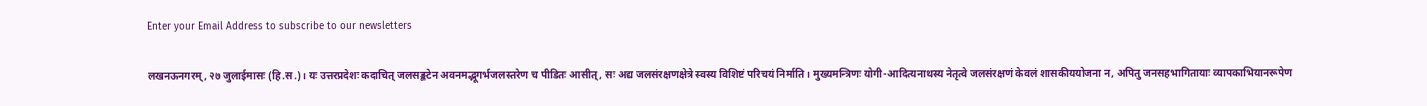Enter your Email Address to subscribe to our newsletters

लखनऊनगरम्, २७ जुलाईमासः (हि.स.)। यः उत्तरप्रदेशः कदाचित् जलसङ्कटेन अवनमद्भूगर्भजलस्तरेण च पीडितः आसीत्, सः अद्य जलसंरक्षणक्षेत्रे स्वस्य विशिष्टं परिचयं निर्माति। मुख्यमन्त्रिणः योगी-आदित्यनाथस्य नेतृत्वे जलसंरक्षणं केवलं शासकीययोजना न, अपितु जनसहभागितायाः व्यापकाभियानरूपेण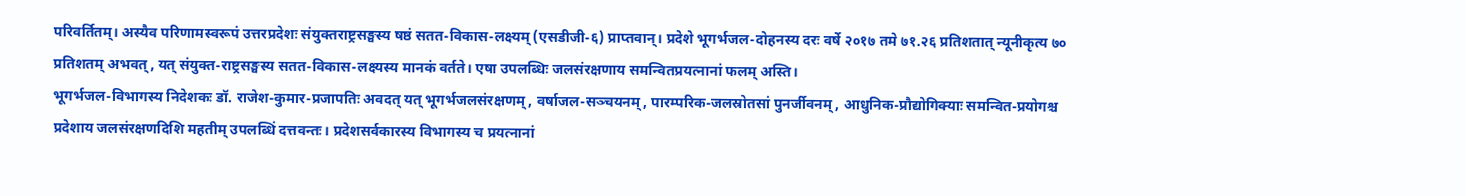परिवर्तितम्। अस्यैव परिणामस्वरूपं उत्तरप्रदेशः संयुक्तराष्ट्रसङ्घस्य षष्ठं सतत-विकास-लक्ष्यम् (एसडीजी-६) प्राप्तवान्। प्रदेशे भूगर्भजल-दोहनस्य दरः वर्षे २०१७ तमे ७१.२६ प्रतिशतात् न्यूनीकृत्य ७० प्रतिशतम् अभवत्, यत् संयुक्त-राष्ट्रसङ्घस्य सतत-विकास-लक्ष्यस्य मानकं वर्तते। एषा उपलब्धिः जलसंरक्षणाय समन्वितप्रयत्नानां फलम् अस्ति।
भूगर्भजल-विभागस्य निदेशकः डॉ. राजेश-कुमार-प्रजापतिः अवदत् यत् भूगर्भजलसंरक्षणम्, वर्षाजल-सञ्चयनम्, पारम्परिक-जलस्रोतसां पुनर्जीवनम्, आधुनिक-प्रौद्योगिक्याः समन्वित-प्रयोगश्च प्रदेशाय जलसंरक्षणदिशि महतीम् उपलब्धिं दत्तवन्तः। प्रदेशसर्वकारस्य विभागस्य च प्रयत्नानां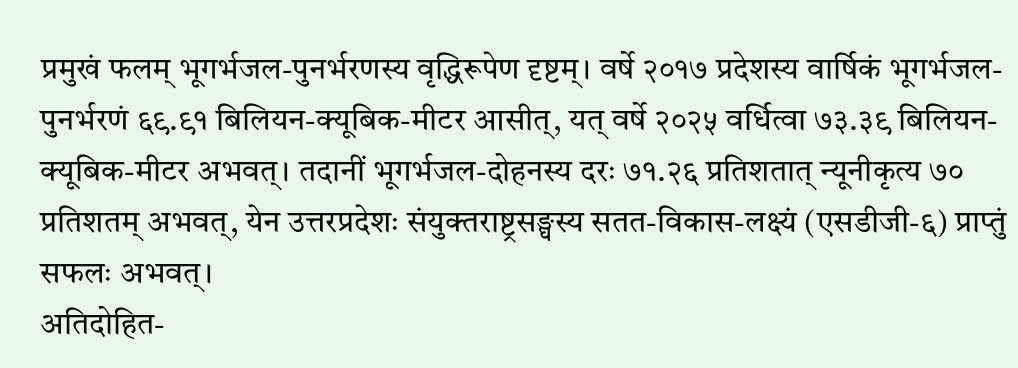प्रमुखं फलम् भूगर्भजल-पुनर्भरणस्य वृद्धिरूपेण दृष्टम्। वर्षे २०१७ प्रदेशस्य वार्षिकं भूगर्भजल-पुनर्भरणं ६९.९१ बिलियन-क्यूबिक-मीटर आसीत्, यत् वर्षे २०२५ वर्धित्वा ७३.३९ बिलियन-क्यूबिक-मीटर अभवत्। तदानीं भूगर्भजल-दोहनस्य दरः ७१.२६ प्रतिशतात् न्यूनीकृत्य ७० प्रतिशतम् अभवत्, येन उत्तरप्रदेशः संयुक्तराष्ट्रसङ्घस्य सतत-विकास-लक्ष्यं (एसडीजी-६) प्राप्तुं सफलः अभवत्।
अतिदोहित-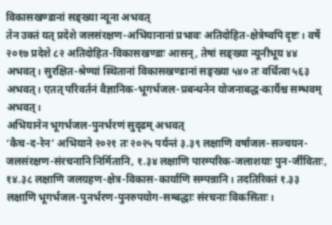विकासखण्डानां सङ्ख्या न्यूना अभवत्
तेन उक्तं यत् प्रदेशे जलसंरक्षण-अभियानानां प्रभावः अतिदोहित-क्षेत्रेष्वपि दृष्टः। वर्षे २०१७ प्रदेशे ८२ अतिदोहित-विकासखण्डाः आसन्, तेषां सङ्ख्या न्यूनीभूय ४४ अभवत्। सुरक्षित-श्रेण्यां स्थितानां विकासखण्डानां सङ्ख्या ५४० तः वर्धित्वा ५६३ अभवत्। एतत् परिवर्तनं वैज्ञानिक-भूगर्भजल-प्रबन्धनेन योजनाबद्ध-कार्यैश्च सम्भवम् अभवत्।
अभियानेन भूगर्भजल-पुनर्भरणं सुदृढम् अभवत्
‘कैच-द-रेन’ अभियाने २०२१ तः २०२५ पर्यन्तं ३.३९ लक्षाणि वर्षाजल-सञ्चयन-जलसंरक्षण-संरचनानि निर्मितानि, १.३४ लक्षाणि पारम्परिक-जलाशयाः पुन-र्जीविताः, १४.३८ लक्षाणि जलग्रहण-क्षेत्र-विकास-कार्याणि सम्पन्नानि। तदतिरिक्तं १.३३ लक्षाणि भूगर्भजल-पुनर्भरण-पुनरुपयोग-सम्बद्धाः संरचनाः विकसिताः।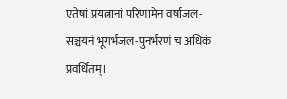एतेषां प्रयत्नानां परिणामेन वर्षाजल-सञ्चयनं भूगर्भजल-पुनर्भरणं च अधिकं प्रवर्धितम्।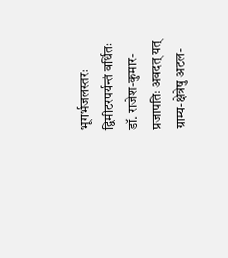भूगर्भजलस्तरः द्विमीटरपर्यन्तं वर्धितः
डॉ. राजेश-कुमार-प्रजापतिः अवदत् यत् ग्राम्य-क्षेत्रेषु अटल-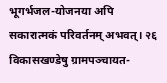भूगर्भजल-योजनया अपि सकारात्मकं परिवर्तनम् अभवत्। २६ विकासखण्डेषु ग्रामपञ्चायत-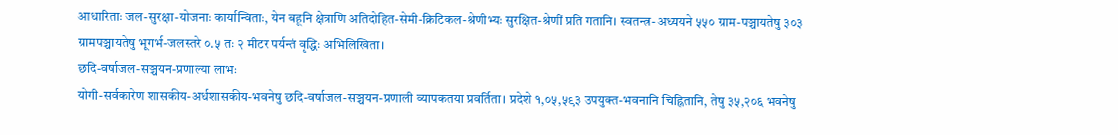आधारिताः जल-सुरक्षा-योजनाः कार्यान्विताः, येन बहूनि क्षेत्राणि अतिदोहित-सेमी-क्रिटिकल-श्रेणीभ्यः सुरक्षित-श्रेणीं प्रति गतानि। स्वतन्त्र-अध्ययने ५५० ग्राम-पञ्चायतेषु ३०३ ग्रामपञ्चायतेषु भूगर्भ-जलस्तरे ०.५ तः २ मीटर पर्यन्तं वृद्धिः अभिलिखिता।
छदि-वर्षाजल-सञ्चयन-प्रणाल्या लाभः
योगी-सर्वकारेण शासकीय-अर्धशासकीय-भवनेषु छदि-वर्षाजल-सञ्चयन-प्रणाली व्यापकतया प्रवर्तिता। प्रदेशे १,०५,५९३ उपयुक्त-भवनानि चिह्नितानि, तेषु ३५,२०६ भवनेषु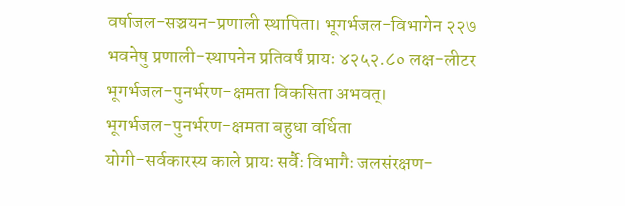वर्षाजल-सञ्चयन-प्रणाली स्थापिता। भूगर्भजल-विभागेन २२७ भवनेषु प्रणाली-स्थापनेन प्रतिवर्षं प्रायः ४२५२.८० लक्ष-लीटर भूगर्भजल-पुनर्भरण-क्षमता विकसिता अभवत्।
भूगर्भजल-पुनर्भरण-क्षमता बहुधा वर्धिता
योगी-सर्वकारस्य काले प्रायः सर्वैः विभागैः जलसंरक्षण-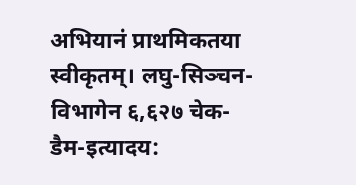अभियानं प्राथमिकतया स्वीकृतम्। लघु-सिञ्चन-विभागेन ६,६२७ चेक-डैम-इत्यादय: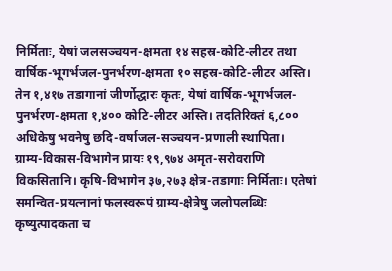निर्मिताः, येषां जलसञ्चयन-क्षमता १४ सहस्र-कोटि-लीटर तथा वार्षिक-भूगर्भजल-पुनर्भरण-क्षमता १० सहस्र-कोटि-लीटर अस्ति। तेन १,४१७ तडागानां जीर्णोद्धारः कृतः, येषां वार्षिक-भूगर्भजल-पुनर्भरण-क्षमता १,४०० कोटि-लीटर अस्ति। तदतिरिक्तं ६,८०० अधिकेषु भवनेषु छदि-वर्षाजल-सञ्चयन-प्रणाली स्थापिता।
ग्राम्य-विकास-विभागेन प्रायः १९,९७४ अमृत-सरोवराणि विकसितानि। कृषि-विभागेन ३७,२७३ क्षेत्र-तडागाः निर्मिताः। एतेषां समन्वित-प्रयत्नानां फलस्वरूपं ग्राम्य-क्षेत्रेषु जलोपलब्धिः कृष्युत्पादकता च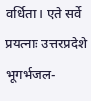वर्धिता। एते सर्वे प्रयत्नाः उत्तरप्रदेशे भूगर्भजल-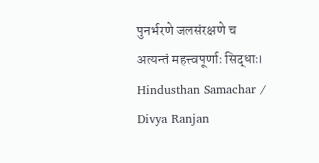पुनर्भरणे जलसंरक्षणे च अत्यन्तं महत्त्वपूर्णाः सिद्धाः।
Hindusthan Samachar / Divya Ranjan